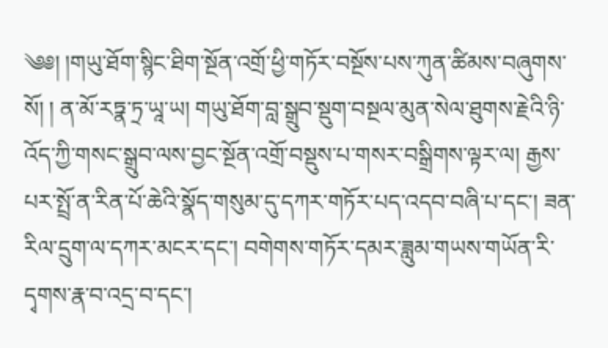༄༅། །གཡུ་ཐོག་སྙིང་ཐིག་སྔོན་འགྲོ་ཕྱི་གཏོར་བསྔོས་པས་ཀུན་ཚིམས་བཞུགས་སོ། ། ན་མོ་རཏྣ་ཏྲ་ཡཱ་ཡ། གཡུ་ཐོག་བླ་སྒྲུབ་སྡུག་བསྔལ་མུན་སེལ་ཐུགས་རྗེའི་ཉི་འོད་ཀྱི་གསང་སྒྲུབ་ལས་བྱང་སྔོན་འགྲོ་བསྡུས་པ་གསར་བསྒྲིགས་ལྟར་ལ། རྒྱས་པར་སྤྲོ་ན་རིན་པོ་ཆེའི་སྣོད་གསུམ་དུ་དཀར་གཏོར་པད་འདབ་བཞི་པ་དང་། ཟན་རིལ་དྲུག་ལ་དཀར་མངར་དང་། བགེགས་གཏོར་དམར་ཟླུམ་གཡས་གཡོན་རི་དྭགས་རྣ་བ་འདྲ་བ་དང་།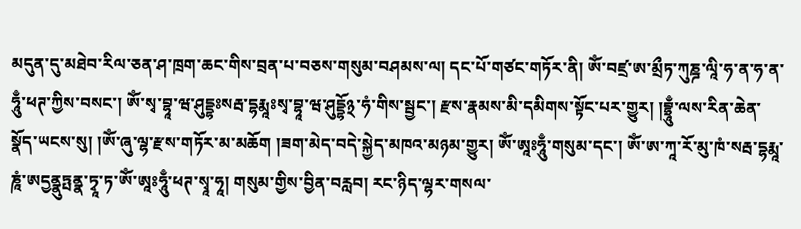མདུན་དུ་མཐེབ་རིལ་ཅན་ཤ་ཁྲག་ཆང་གིས་བྲན་པ་བཅས་གསུམ་བཤམས་ལ། དང་པོ་གཙང་གཏོར་ནི། ཨོཾ་བཛྲ་ཨ་མྲྀཏ་ཀུཎྜ་ལཱི་ཧ་ན་ཧ་ན་ཧཱུྃ་ཕཊ་ཀྱིས་བསང་། ཨོཾ་སྭ་བྷཱ་ཝ་ཤུདྡྷཿསརྦ་དྷརྨཱཿསྭ་བྷཱ་ཝ་ཤུདྡྷོ྅་ཧཾ་གིས་སྦྱང་། རྫས་རྣམས་མི་དམིགས་སྟོང་པར་གྱུར། །བྷྲཱུྃ་ལས་རིན་ཆེན་སྣོད་ཡངས་སུ། །ཨོཾ་ཞུ་ལྷ་རྫས་གཏོར་མ་མཆོག །ཟག་མེད་བདེ་སྐྱེད་མཁའ་མཉམ་གྱུར། ཨོཾ་ཨཱཿཧཱུྃ་གསུམ་དང་། ཨོཾ་ཨ་ཀཱ་རོ་མུ་ཁཾ་སརྦ་དྷརྨཱ་ཎཱཾ་ཨདྱནྣུཏྤནྣ་ཏྭཱ་ཏ་ཨོཾ་ཨཱཿཧཱུྃ་ཕཊ་སྭཱ་ཧཱ། གསུམ་གྱིས་བྱིན་བརླབ། རང་ཉིད་ལྷར་གསལ་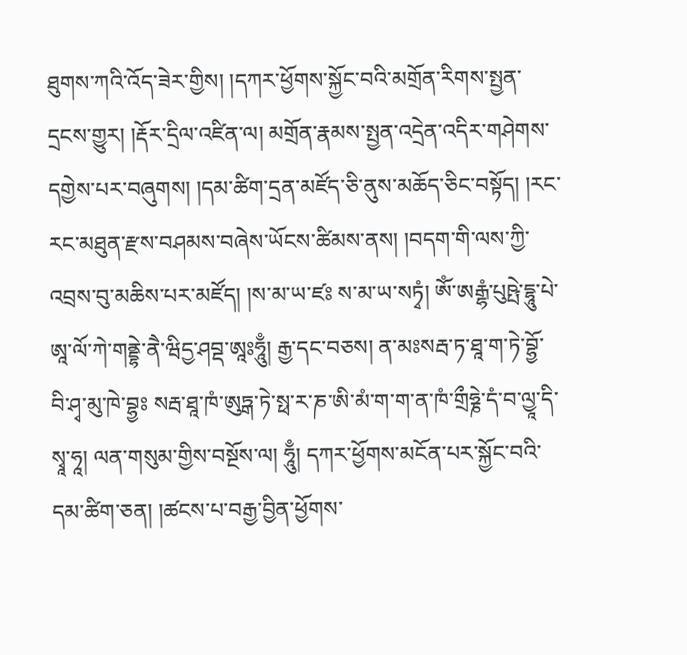ཐུགས་ཀའི་འོད་ཟེར་གྱིས། །དཀར་ཕྱོགས་སྐྱོང་བའི་མགྲོན་རིགས་སྤྱན་དྲངས་གྱུར། །རྡོར་དྲིལ་འཛིན་ལ། མགྲོན་རྣམས་སྤྱན་འདྲེན་འདིར་གཤེགས་དགྱེས་པར་བཞུགས། །དམ་ཚིག་དྲན་མཛོད་ཅི་ནུས་མཆོད་ཅིང་བསྟོད། །རང་རང་མཐུན་རྫས་བཤམས་བཞེས་ཡོངས་ཚིམས་ནས། །བདག་གི་ལས་ཀྱི་འབྲས་བུ་མཆིས་པར་མཛོད། །ས་མ་ཡ་ཛཿ ས་མ་ཡ་སཏྭཾ། ཨོཾ་ཨརྒྷཾ་པུཥྤེ་དྷཱུ་པེ་ཨཱ་ལོ་ཀེ་གནྡྷེ་ནཻ་ཝིདྱ་ཤབྡ་ཨཱཿཧཱུྃ། རྒྱ་དང་བཅས། ན་མཿསརྦ་ཏ་ཐཱ་ག་ཏེ་བྷྱོ་བི་ཤྭ་མུ་ཁེ་བྷྱཿ སརྦ་ཐཱ་ཁཾ་ཨུཏྒ་ཏེ་སྥ་ར་ཎ་ཨི་མཾ་ག་ག་ན་ཁཾ་གྲྀཧྞེ་དཾ་བ་ལྱཱ་དི་སྭཱ་ཧཱ། ལན་གསུམ་གྱིས་བསྔོས་ལ། ཧཱུྃ། དཀར་ཕྱོགས་མངོན་པར་སྐྱོང་བའི་དམ་ཚིག་ཅན། །ཚངས་པ་བརྒྱ་བྱིན་ཕྱོགས་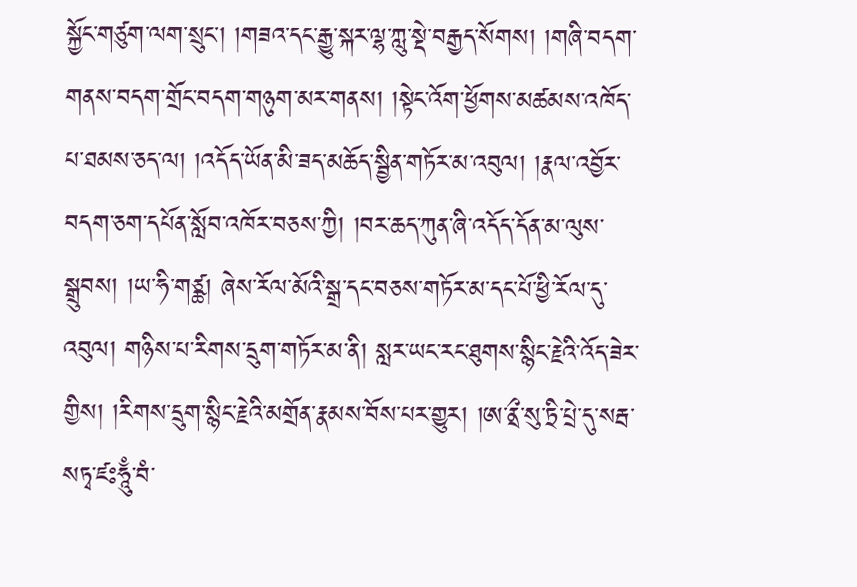སྐྱོང་གཙུག་ལག་སྲུང་། །གཟའ་དང་རྒྱུ་སྐར་ལྷ་ཀླུ་སྡེ་བརྒྱད་སོགས། །གཞི་བདག་གནས་བདག་གྲོང་བདག་གཉུག་མར་གནས། །སྟེང་འོག་ཕྱོགས་མཚམས་འཁོད་པ་ཐམས་ཅད་ལ། །འདོད་ཡོན་མི་ཟད་མཆོད་སྦྱིན་གཏོར་མ་འབུལ། །རྣལ་འབྱོར་བདག་ཅག་དཔོན་སློབ་འཁོར་བཅས་ཀྱི། །བར་ཆད་ཀུན་ཞི་འདོད་དོན་མ་ལུས་སྒྲུབས། །ཡ་ཧི་གཙྪ། ཞེས་རོལ་མོའི་སྒྲ་དང་བཅས་གཏོར་མ་དང་པོ་ཕྱི་རོལ་དུ་འབུལ། གཉིས་པ་རིགས་དྲུག་གཏོར་མ་ནི། སླར་ཡང་རང་ཐུགས་སྙིང་རྗེའི་འོད་ཟེར་གྱིས། །རིགས་དྲུག་སྙིང་རྗེའི་མགྲོན་རྣམས་བོས་པར་གྱུར། །ཨ་ནྲྀ་སུ་ཏྲི་པྲེ་དུ་སརྦ་སཏྭ་ཛཿཧཱུྃ་བཾ་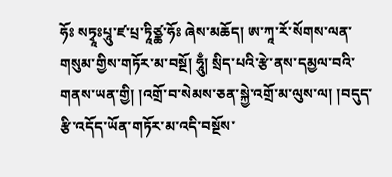ཧོཿ སཏྭཱཿཔཱུ་ཛ་པྲ་ཏཱིཙྪ་ཧོཿ ཞེས་མཆོད། ཨ་ཀཱ་རོ་སོགས་ལན་གསུམ་གྱིས་གཏོར་མ་བསྔོ། ཧཱུྃ། སྲིད་པའི་རྩེ་ནས་དམྱལ་བའི་གནས་ཡན་གྱི། །འགྲོ་བ་སེམས་ཅན་སྐྱེ་འགྲོ་མ་ལུས་ལ། །བདུད་རྩི་འདོད་ཡོན་གཏོར་མ་འདི་བསྔོས་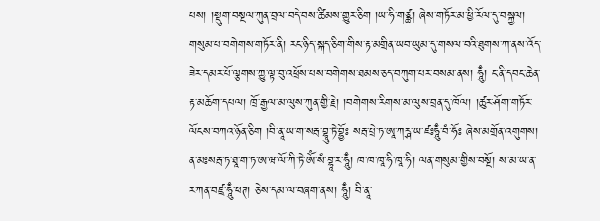པས། །སྡུག་བསྔལ་ཀུན་བྲལ་བདེ་བས་ཚིམས་གྱུར་ཅིག །ཡ་ཧི་གཙྪ། ཞེས་གཏོར་མ་ཕྱི་རོལ་དུ་བསྐྱལ། གསུམ་པ་བགེགས་གཏོར་ནི། རང་ཉིད་སྐད་ཅིག་གིས་རྟ་མགྲིན་ཡབ་ཡུམ་དུ་གསལ་བའི་ཐུགས་ཀ་ནས་འོད་ཟེར་དམར་པོ་ལྕགས་ཀྱུ་ལྟ་བུ་འཕྲོས་པས་བགེགས་ཐམས་ཅད་བཀུག་པར་བསམ་ནས། ཧཱུྃ། ང་ནི་དབང་ཆེན་རྟ་མཆོག་དཔལ། ཁྲོ་རྒྱལ་མ་ལུས་ཀུན་གྱི་རྗེ། །བགེགས་རིགས་མ་ལུས་བྲན་དུ་ཁོལ། །ཚུར་ཤོག་གཏོར་ལོངས་བཀའ་ཉོན་ཅིག །བི་ནཱ་ཡ་ག་སརྦ་བྷཱུ་ཏེ་བྷྱོཿ སརྦ་པྲེ་ཏ་ཨཱ་ཀརྴ་ཡ་ཛཿཧཱུྃ་བཾ་ཧོཿ ཞེས་མགྲོན་འགུགས། ན་མཿསརྦ་ཏ་ཐཱ་ག་ཏ་ཨ་ཝ་ལོ་ཀི་ཏེ་ཨོཾ་སཾ་བྷཱ་ར་ཧཱུྃ། ཁ་ཁ་ཁཱ་ཧི་ཁཱ་ཧི། ལན་གསུམ་གྱིས་བསྔོ། ས་མ་ཡ་ན་ར་ཀན་བཛྲ་ཧཱུྃ་ཕཊ། ཅེས་དམ་ལ་བཞག་ནས། ཧཱུྃ། བི་ནཱ་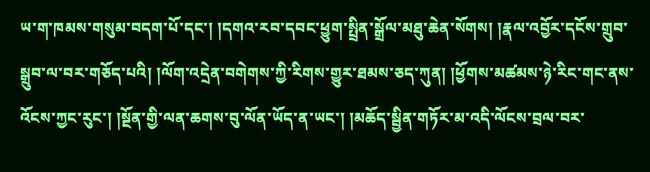ཡ་ག་ཁམས་གསུམ་བདག་པོ་དང་། །དགའ་རབ་དབང་ཕྱུག་སྤྲིན་སྒྲོལ་མཐུ་ཆེན་སོགས། །རྣལ་འབྱོར་དངོས་གྲུབ་སྒྲུབ་ལ་བར་གཅོད་པའི། །ལོག་འདྲེན་བགེགས་ཀྱི་རིགས་གྱུར་ཐམས་ཅད་ཀུན། །ཕྱོགས་མཚམས་ཉེ་རིང་གང་ནས་འོངས་ཀྱང་རུང་། །སྔོན་གྱི་ལན་ཆགས་བུ་ལོན་ཡོད་ན་ཡང་། །མཆོད་སྦྱིན་གཏོར་མ་འདི་ལོངས་བྲལ་བར་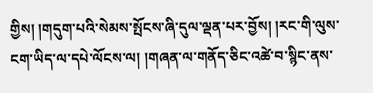གྱིས། །གདུག་པའི་སེམས་སྤོངས་ཞི་དུལ་ལྡན་པར་བྱོས། །རང་གི་ལུས་ངག་ཡིད་ལ་དཔེ་ལོངས་ལ། །གཞན་ལ་གནོད་ཅིང་འཚེ་བ་སྙིང་ནས་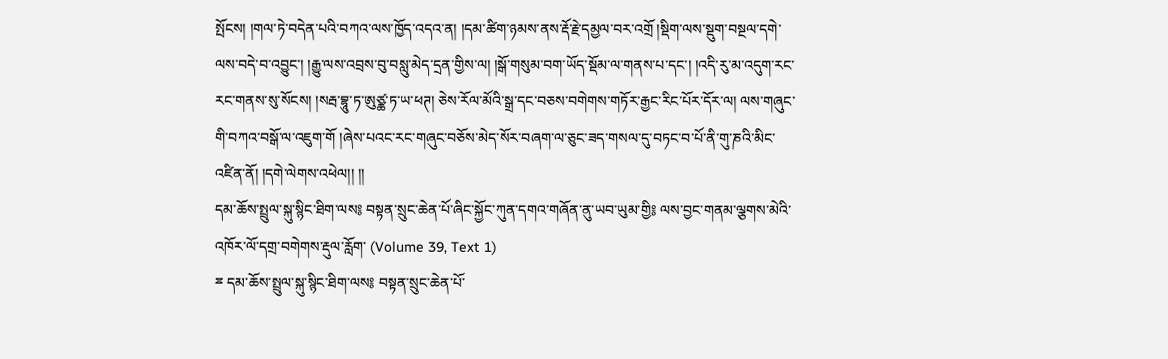སྤོངས། །གལ་ཏེ་བདེན་པའི་བཀའ་ལས་ཁྱོད་འདའ་ན། །དམ་ཚིག་ཉམས་ནས་རྡོ་རྗེ་དམྱལ་བར་འགྲོ །སྡིག་ལས་སྡུག་བསྔལ་དགེ་ལས་བདེ་བ་འབྱུང་། །རྒྱུ་ལས་འབྲས་བུ་བསླུ་མེད་དྲན་གྱིས་ལ། །སྒོ་གསུམ་བག་ཡོད་སྡོམ་ལ་གནས་པ་དང་། །འདི་རུ་མ་འདུག་རང་རང་གནས་སུ་སོངས། །སརྦ་བྷཱུ་ཏ་ཨུཙྪ་ཏ་ཡ་ཕཊ། ཅེས་རོལ་མོའི་སྒྲ་དང་བཅས་བགེགས་གཏོར་རྒྱང་རིང་པོར་དོར་ལ། ལས་གཞུང་གི་བཀའ་བསྒོ་ལ་འཇུག་གོ །ཞེས་པའང་རང་གཞུང་བཅོས་མེད་སོར་བཞག་ལ་ཅུང་ཟད་གསལ་དུ་བཏང་བ་པོ་ནི་གུ་ཎའི་མིང་འཛིན་ནོ། །དགེ་ལེགས་འཕེལ།། །།
དམ་ཆོས་སྤྲུལ་སྐུ་སྙིང་ཐིག་ལས༔ བསྟན་སྲུང་ཆེན་པོ་ཞིང་སྐྱོང་ཀུན་དགའ་གཞོན་ནུ་ཡབ་ཡུམ་གྱི༔ ལས་བྱང་གནམ་ལྕགས་མེའི་འཁོར་ལོ་དགྲ་བགེགས་རྡུལ་རློག་ (Volume 39, Text 1)
ྈ དམ་ཆོས་སྤྲུལ་སྐུ་སྙིང་ཐིག་ལས༔ བསྟན་སྲུང་ཆེན་པོ་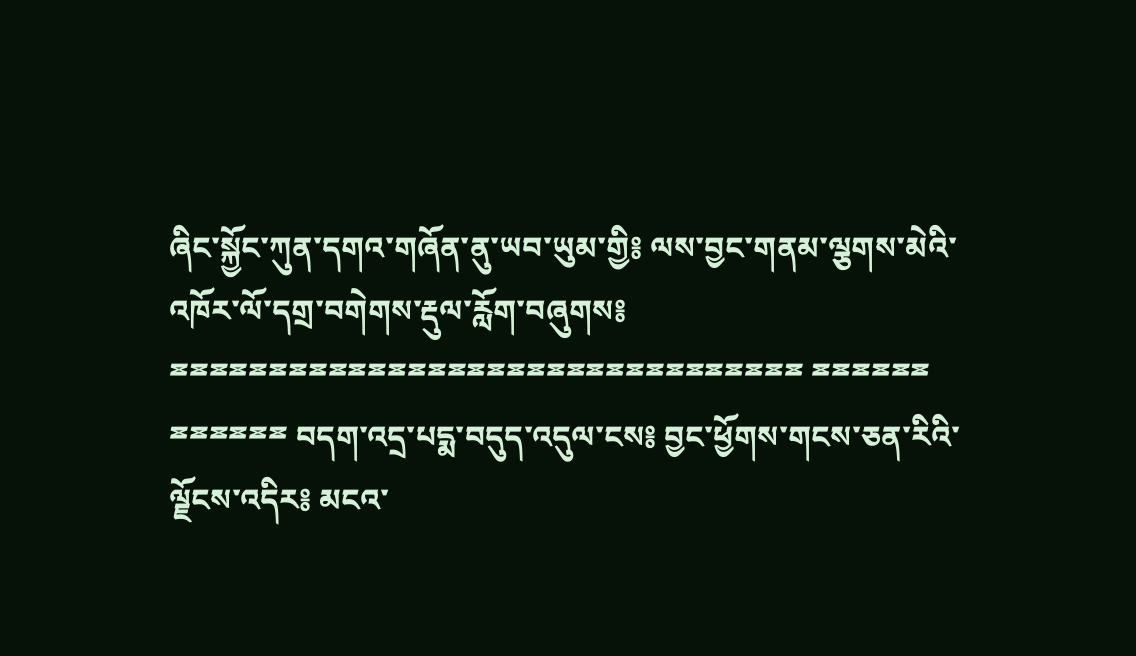ཞིང་སྐྱོང་ཀུན་དགའ་གཞོན་ནུ་ཡབ་ཡུམ་གྱི༔ ལས་བྱང་གནམ་ལྕགས་མེའི་འཁོར་ལོ་དགྲ་བགེགས་རྡུལ་རློག་བཞུགས༔ ྈྈྈྈྈྈྈྈྈྈྈྈྈྈྈྈྈྈྈྈྈྈྈྈྈྈྈྈྈྈྈྈ ྈྈྈྈྈྈ ྈྈྈྈྈྈ བདག་འདྲ་པདྨ་བདུད་འདུལ་ངས༔ བྱང་ཕྱོགས་གངས་ཅན་རིའི་ལྗོངས་འདིར༔ མངའ་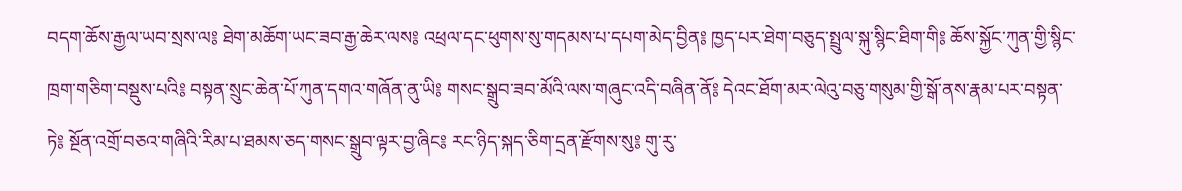བདག་ཆོས་རྒྱལ་ཡབ་སྲས་ལ༔ ཐེག་མཆོག་ཡང་ཟབ་རྒྱ་ཆེར་ལས༔ འཕྲལ་དང་ཕུགས་སུ་གདམས་པ་དཔག་མེད་བྱིན༔ ཁྱད་པར་ཐེག་བཅུད་སྤྲུལ་སྐུ་སྙིང་ཐིག་གི༔ ཆོས་སྐྱོང་ཀུན་གྱི་སྙིང་ཁྲག་གཅིག་བསྡུས་པའི༔ བསྟན་སྲུང་ཆེན་པོ་ཀུན་དགའ་གཞོན་ནུ་ཡི༔ གསང་སྒྲུབ་ཟབ་མོའི་ལས་གཞུང་འདི་བཞིན་ནོ༔ དེའང་ཐོག་མར་ལེའུ་བཅུ་གསུམ་གྱི་སྒོ་ནས་རྣམ་པར་བསྟན་ཏེ༔ སྔོན་འགྲོ་བཅའ་གཞིའི་རིམ་པ་ཐམས་ཅད་གསང་སྒྲུབ་ལྟར་བྱ་ཞིང༔ རང་ཉིད་སྐད་ཅིག་དྲན་རྫོགས་སུ༔ གུ་རུ་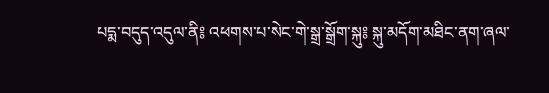པདྨ་བདུད་འདུལ་ནི༔ འཕགས་པ་སེང་གེ་སྒྲ་སྒྲོག་སྐུ༔ སྐུ་མདོག་མཐིང་ནག་ཞལ་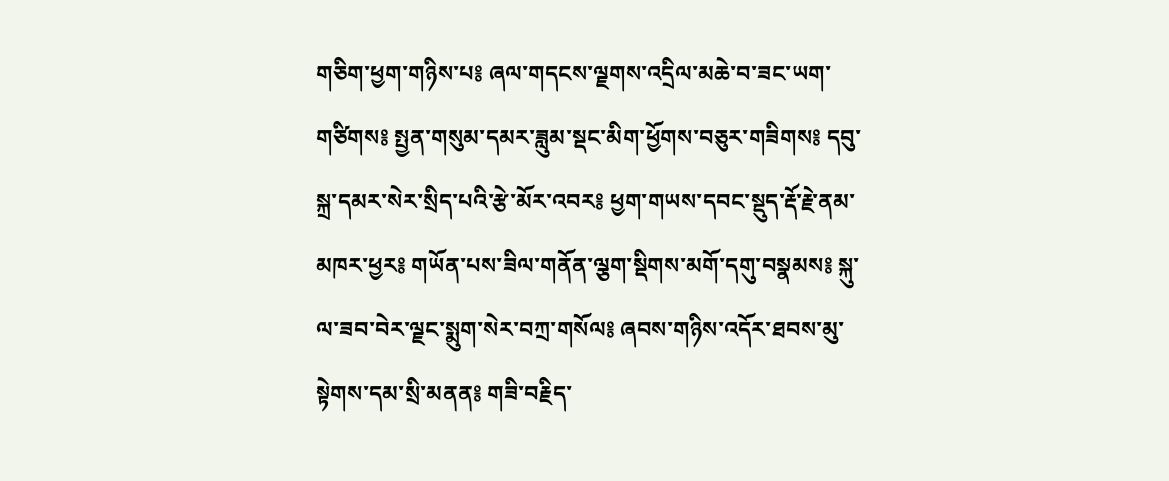གཅིག་ཕྱག་གཉིས་པ༔ ཞལ་གདངས་ལྗགས་འདྲིལ་མཆེ་བ་ཟང་ཡག་གཙིགས༔ སྤྱན་གསུམ་དམར་ཟླུམ་སྡང་མིག་ཕྱོགས་བཅུར་གཟིགས༔ དབུ་སྐྲ་དམར་སེར་སྲིད་པའི་རྩེ་མོར་འབར༔ ཕྱག་གཡས་དབང་སྡུད་རྡོ་རྗེ་ནམ་མཁར་ཕྱར༔ གཡོན་པས་ཟིལ་གནོན་ལྕག་སྡིགས་མགོ་དགུ་བསྣམས༔ སྐུ་ལ་ཟབ་བེར་ལྗང་སྨུག་སེར་བཀྲ་གསོལ༔ ཞབས་གཉིས་འདོར་ཐབས་མུ་སྟེགས་དམ་སྲི་མནན༔ གཟི་བརྗིད་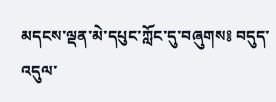མདངས་ལྡན་མེ་དཔུང་ཀློང་དུ་བཞུགས༔ བདུད་འདུལ་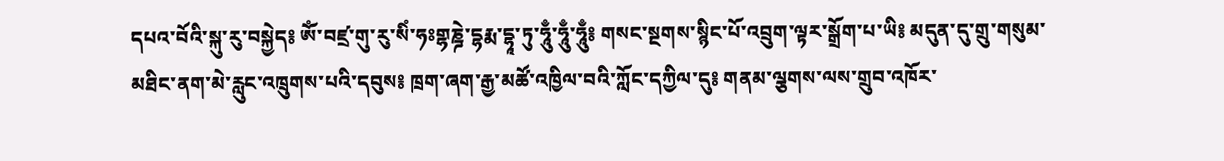དཔའ་བོའི་སྐུ་རུ་བསྐྱེད༔ ཨོཾ་བཛྲ་གུ་རུ་སིཾ་ཧཿགྷཎྜེ་དྷརྨ་དྷཱ་ཏུ་ཧཱུྃ་ཧཱུྃ་ཧཱུྃ༔ གསང་སྔགས་སྙིང་པོ་འབྲུག་ལྟར་སྒྲོག་པ་ཡི༔ མདུན་དུ་གྲུ་གསུམ་མཐིང་ནག་མེ་རླུང་འཁྲུགས་པའི་དབུས༔ ཁྲག་ཞག་རྒྱ་མཚོ་འཁྱིལ་བའི་ཀློང་དཀྱིལ་དུ༔ གནམ་ལྕགས་ལས་གྲུབ་འཁོར་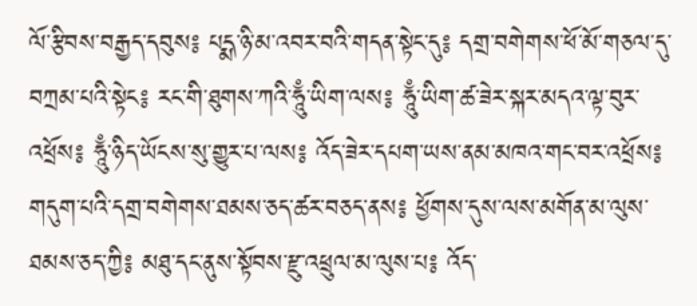ལོ་རྩིབས་བརྒྱད་དབུས༔ པདྨ་ཉི་མ་འབར་བའི་གདན་སྟེང་དུ༔ དགྲ་བགེགས་ཕོ་མོ་གཅལ་དུ་བཀྲམ་པའི་སྟེང༔ རང་གི་ཐུགས་ཀའི་ཧཱུྃ་ཡིག་ལས༔ ཧཱུྃ་ཡིག་ཚ་ཟེར་སྐར་མདའ་ལྟ་བུར་འཕྲོས༔ ཧཱུྃ་ཉིད་ཡོངས་སུ་གྱུར་པ་ལས༔ འོད་ཟེར་དཔག་ཡས་ནམ་མཁའ་གང་བར་འཕྲོས༔ གདུག་པའི་དགྲ་བགེགས་ཐམས་ཅད་ཚར་བཅད་ནས༔ ཕྱོགས་དུས་ལས་མགོན་མ་ལུས་ཐམས་ཅད་ཀྱི༔ མཐུ་དང་ནུས་སྟོབས་རྫུ་འཕྲུལ་མ་ལུས་པ༔ འོད་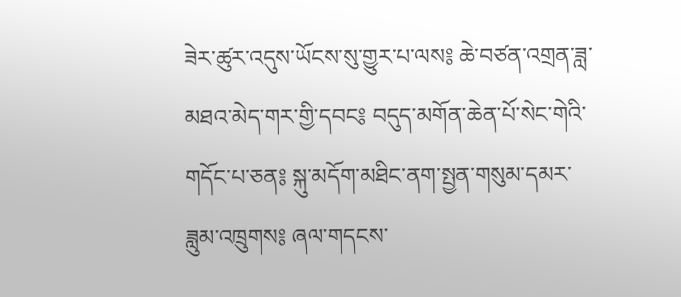ཟེར་ཚུར་འདུས་ཡོངས་སུ་གྱུར་པ་ལས༔ ཆེ་བཙན་འགྲན་ཟླ་མཐའ་མེད་གར་གྱི་དབང༔ བདུད་མགོན་ཆེན་པོ་སེང་གེའི་གདོང་པ་ཅན༔ སྐུ་མདོག་མཐིང་ནག་སྤྱན་གསུམ་དམར་ཟླུམ་འཁྲུགས༔ ཞལ་གདངས་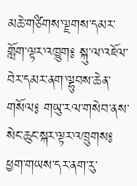མཆེ་གཙིགས་ལྗགས་དམར་གློག་ལྟར་འཁྱུག༔ སྐུ་ལ་འཇོལ་བེར་དམར་ནག་ལྷུབས་ཆེན་གསོལ༔ གཡུ་རལ་གསེབ་ནས་སེང་ཆུང་སྐར་ལྟར་འཁྲུགས༔ ཕྱག་གཡས་དར་ནག་རུ་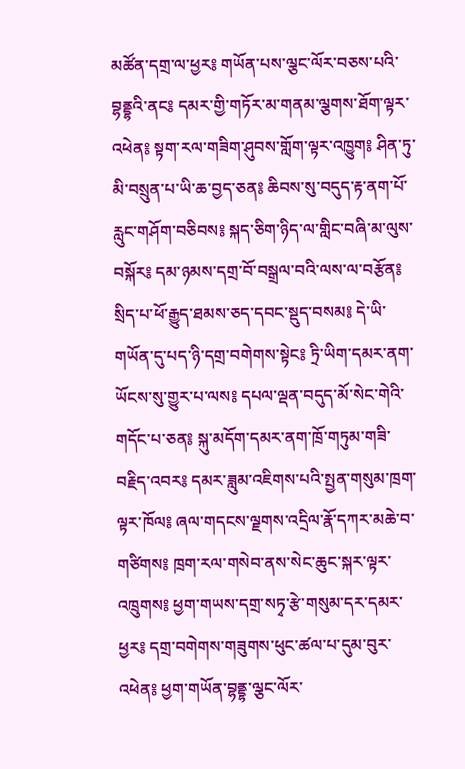མཚོན་དགྲ་ལ་ཕྱར༔ གཡོན་པས་ལྕང་ལོར་བཅས་པའི་བྷནྡྷའི་ནང༔ དམར་གྱི་གཏོར་མ་གནམ་ལྕགས་ཐོག་ལྟར་འཕེན༔ སྟག་རལ་གཟིག་ཤུབས་གློག་ལྟར་འཁྱུག༔ ཤིན་ཏུ་མི་བསྲུན་པ་ཡི་ཆ་བྱད་ཅན༔ ཆིབས་སུ་བདུད་རྟ་ནག་པོ་རླུང་གཤོག་བཅིབས༔ སྐད་ཅིག་ཉིད་ལ་གླིང་བཞི་མ་ལུས་བསྐོར༔ དམ་ཉམས་དགྲ་བོ་བསྒྲལ་བའི་ལས་ལ་བརྩོན༔ སྲིད་པ་ཕོ་རྒྱུད་ཐམས་ཅད་དབང་སྡུད་བསམ༔ དེ་ཡི་གཡོན་དུ་པད་ཉི་དགྲ་བགེགས་སྟེང༔ ཏྲི་ཡིག་དམར་ནག་ཡོངས་སུ་གྱུར་པ་ལས༔ དཔལ་ལྡན་བདུད་མོ་སེང་གེའི་གདོང་པ་ཅན༔ སྐུ་མདོག་དམར་ནག་ཁྲོ་གཏུམ་གཟི་བརྗིད་འབར༔ དམར་ཟླུམ་འཇིགས་པའི་སྤྱན་གསུམ་ཁྲག་ལྟར་ཁོལ༔ ཞལ་གདངས་ལྗགས་འདྲིལ་རྣོ་དཀར་མཆེ་བ་གཙིགས༔ ཁྲག་རལ་གསེབ་ནས་སེང་ཆུང་སྐར་ལྟར་འཁྲུགས༔ ཕྱག་གཡས་དགྲ་སཏྭ་རྩེ་གསུམ་དར་དམར་ཕྱར༔ དགྲ་བགེགས་གཟུགས་ཕུང་ཚལ་པ་དུམ་བུར་འཕེན༔ ཕྱག་གཡོན་བྷནྡྷ་ལྕང་ལོར་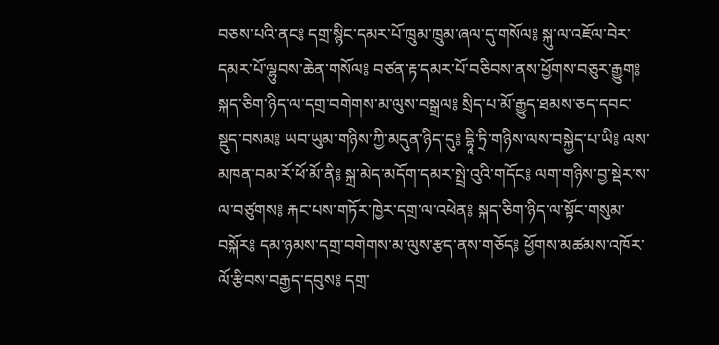བཅས་པའི་ནང༔ དགྲ་སྙིང་དམར་པོ་ཁྲུམ་ཁྲུམ་ཞལ་དུ་གསོལ༔ སྐུ་ལ་འཇོལ་བེར་དམར་པོ་ལྷུབས་ཆེན་གསོལ༔ བཙན་རྟ་དམར་པོ་བཅིབས་ནས་ཕྱོགས་བཅུར་རྒྱུག༔ སྐད་ཅིག་ཉིད་ལ་དགྲ་བགེགས་མ་ལུས་བསྒྲལ༔ སྲིད་པ་མོ་རྒྱུད་ཐམས་ཅད་དབང་སྡུད་བསམ༔ ཡབ་ཡུམ་གཉིས་ཀྱི་མདུན་ཉིད་དུ༔ དྷཱི་ཏྲི་གཉིས་ལས་བསྐྱེད་པ་ཡི༔ ལས་མཁན་བམ་རོ་ཕོ་མོ་ནི༔ སྐྲ་མེད་མདོག་དམར་སྤྲེ་འུའི་གདོང༔ ལག་གཉིས་བྱ་སྡེར་ས་ལ་བཙུགས༔ རྐང་པས་གཏོར་ཁྱེར་དགྲ་ལ་འཕེན༔ སྐད་ཅིག་ཉིད་ལ་སྟོང་གསུམ་བསྐོར༔ དམ་ཉམས་དགྲ་བགེགས་མ་ལུས་རྩད་ནས་གཅོད༔ ཕྱོགས་མཚམས་འཁོར་ལོ་རྩིབས་བརྒྱད་དབུས༔ དགྲ་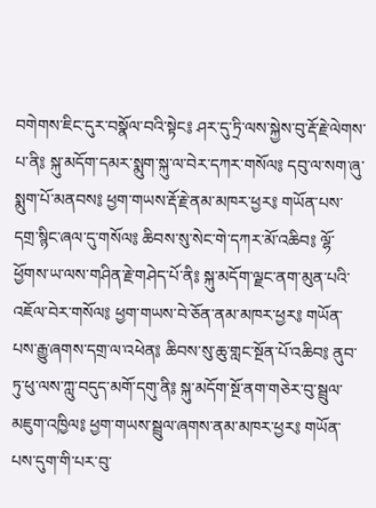བགེགས་ཇིང་དུར་བསྣོལ་བའི་སྟེང༔ ཤར་དུ་ཏྲི་ལས་སྐྱེས་བུ་རྡོ་རྗེ་ལེགས་པ་ནི༔ སྐུ་མདོག་དམར་སྨུག་སྐུ་ལ་བེར་དཀར་གསོལ༔ དབུ་ལ་སག་ཞུ་སྨུག་པོ་མནབས༔ ཕྱག་གཡས་རྡོ་རྗེ་ནམ་མཁར་ཕྱར༔ གཡོན་པས་དགྲ་སྙིང་ཞལ་དུ་གསོལ༔ ཆིབས་སུ་སེང་གེ་དཀར་མོ་འཆིབ༔ ལྷོ་ཕྱོགས་ཡ་ལས་གཤིན་རྗེ་གཤེད་པོ་ནི༔ སྐུ་མདོག་ལྗང་ནག་མུན་པའི་འཇོལ་བེར་གསོལ༔ ཕྱག་གཡས་བེ་ཅོན་ནམ་མཁར་ཕྱར༔ གཡོན་པས་རྒྱུ་ཞགས་དགྲ་ལ་འཕེན༔ ཆིབས་སུ་ཆུ་གླང་སྔོན་པོ་འཆིབ༔ ནུབ་ཏུ་ཕུ་ལས་ཀླུ་བདུད་མགོ་དགུ་ནི༔ སྐུ་མདོག་སྔོ་ནག་གཅེར་བུ་སྦྲུལ་མཇུག་འཁྱིལ༔ ཕྱག་གཡས་སྦྲུལ་ཞགས་ནམ་མཁར་ཕྱར༔ གཡོན་པས་དུག་གི་པར་བུ་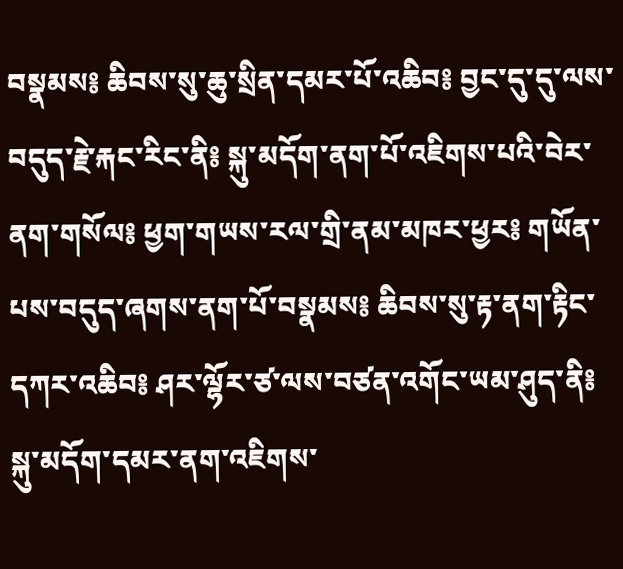བསྣམས༔ ཆིབས་སུ་ཆུ་སྲིན་དམར་པོ་འཆིབ༔ བྱང་དུ་དུ་ལས་བདུད་རྗེ་རྐང་རིང་ནི༔ སྐུ་མདོག་ནག་པོ་འཇིགས་པའི་བེར་ནག་གསོལ༔ ཕྱག་གཡས་རལ་གྲི་ནམ་མཁར་ཕྱར༔ གཡོན་པས་བདུད་ཞགས་ནག་པོ་བསྣམས༔ ཆིབས་སུ་རྟ་ནག་རྟིང་དཀར་འཆིབ༔ ཤར་ལྷོར་ཙ་ལས་བཙན་འགོང་ཡམ་ཤུད་ནི༔ སྐུ་མདོག་དམར་ནག་འཇིགས་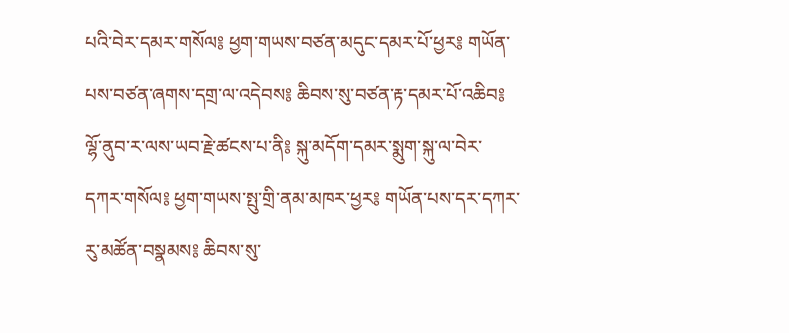པའི་བེར་དམར་གསོལ༔ ཕྱག་གཡས་བཙན་མདུང་དམར་པོ་ཕྱར༔ གཡོན་པས་བཙན་ཞགས་དགྲ་ལ་འདེབས༔ ཆིབས་སུ་བཙན་རྟ་དམར་པོ་འཆིབ༔ ལྷོ་ནུབ་ར་ལས་ཡབ་རྗེ་ཚངས་པ་ནི༔ སྐུ་མདོག་དམར་སྨུག་སྐུ་ལ་བེར་དཀར་གསོལ༔ ཕྱག་གཡས་སྤུ་གྲི་ནམ་མཁར་ཕྱར༔ གཡོན་པས་དར་དཀར་རུ་མཚོན་བསྣམས༔ ཆིབས་སུ་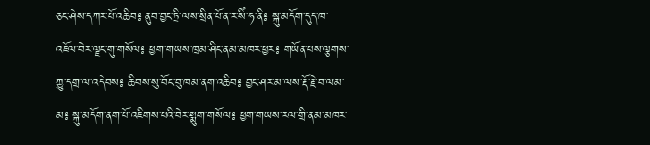ཅང་ཤེས་དཀར་པོ་འཆིབ༔ ནུབ་བྱང་ཏྲི་ལས་སྲིན་པོ་ན་ར་སིཾ་ཧ་ནི༔ སྐུ་མདོག་དུད་ཁ་འཇོལ་བེར་ལྗང་གུ་གསོལ༔ ཕྱག་གཡས་ཁྲམ་ཤིང་ནམ་མཁར་ཕྱར༔ གཡོན་པས་ལྕགས་ཀྱུ་དགྲ་ལ་འདེབས༔ ཆིབས་སུ་བོང་བུ་ཁམ་ནག་འཆིབ༔ བྱང་ཤར་མ་ལས་རྡོ་རྗེ་བ་ལམ་མ༔ སྐུ་མདོག་ནག་པོ་འཇིགས་པའི་བེར་སྨུག་གསོལ༔ ཕྱག་གཡས་རལ་གྲི་ནམ་མཁར་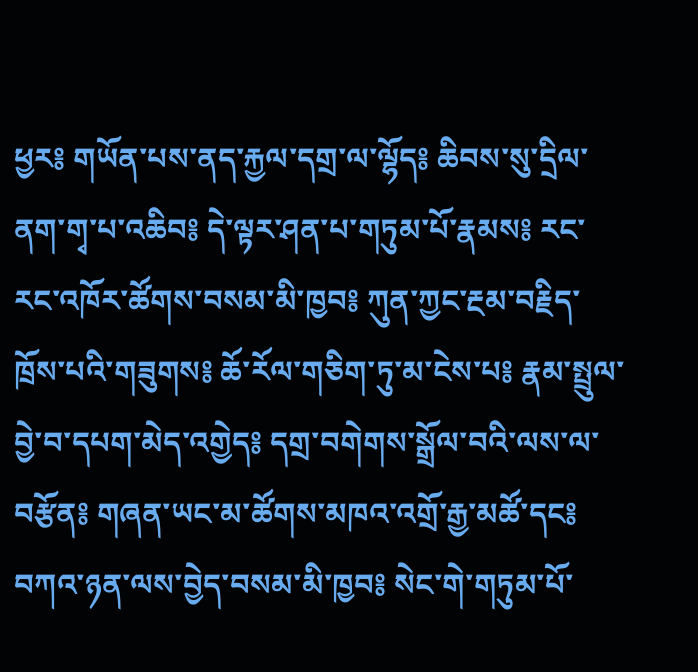ཕྱར༔ གཡོན་པས་ནད་རྐྱལ་དགྲ་ལ་ལྷོད༔ ཆིབས་སུ་དྲིལ་ནག་གྭ་པ་འཆིབ༔ དེ་ལྟར་ཤན་པ་གཏུམ་པོ་རྣམས༔ རང་རང་འཁོར་ཚོགས་བསམ་མི་ཁྱབ༔ ཀུན་ཀྱང་རྔམ་བརྗིད་ཁྲོས་པའི་གཟུགས༔ ཆོ་རོལ་གཅིག་ཏུ་མ་ངེས་པ༔ རྣམ་སྤྲུལ་བྱེ་བ་དཔག་མེད་འགྱེད༔ དགྲ་བགེགས་སྒྲོལ་བའི་ལས་ལ་བརྩོན༔ གཞན་ཡང་མ་ཚོགས་མཁའ་འགྲོ་རྒྱ་མཚོ་དང༔ བཀའ་ཉན་ལས་བྱེད་བསམ་མི་ཁྱབ༔ སེང་གེ་གཏུམ་པོ་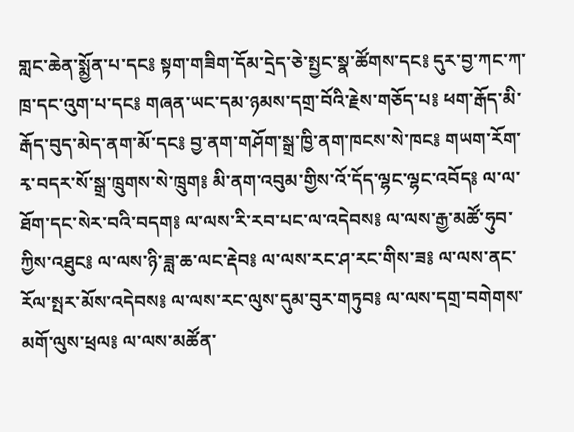གླང་ཆེན་སྨྱོན་པ་དང༔ སྟག་གཟིག་དོམ་དྲེད་ཅེ་སྤྱང་སྣ་ཚོགས་དང༔ དུར་བྱ་ཀང་ཀ་ཁྲ་དང་འུག་པ་དང༔ གཞན་ཡང་དམ་ཉམས་དགྲ་བོའི་རྗེས་གཅོད་པ༔ ཕག་རྒོད་མི་རྒོད་བུད་མེད་ནག་མོ་དང༔ བྱ་ནག་གཤོག་སྒྲ་ཁྱི་ནག་ཁངས་སེ་ཁང༔ གཡག་རོག་རྭ་བདར་སོ་སྒྲ་ཁྲུགས་སེ་ཁྲུག༔ མི་ནག་འབུམ་གྱིས་འོ་དོད་ལྷང་ལྷང་འབོད༔ ལ་ལ་ཐོག་དང་སེར་བའི་བདག༔ ལ་ལས་རི་རབ་པང་ལ་འདེབས༔ ལ་ལས་རྒྱ་མཚོ་ཧུབ་ཀྱིས་འཐུང༔ ལ་ལས་ཉི་ཟླ་ཆ་ལང་རྡེབ༔ ལ་ལས་རང་ཤ་རང་གིས་ཟ༔ ལ་ལས་ནང་རོལ་སྤར་མོས་འདེབས༔ ལ་ལས་རང་ལུས་དུམ་བུར་གཏུབ༔ ལ་ལས་དགྲ་བགེགས་མགོ་ལུས་ཕྲལ༔ ལ་ལས་མཚོན་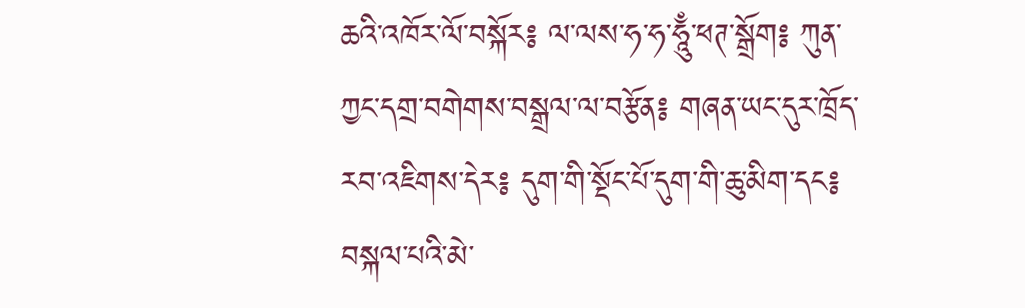ཆའི་འཁོར་ལོ་བསྐོར༔ ལ་ལས་ཧ་ཧ་ཧཱུྃ་ཕཊ་སྒྲོག༔ ཀུན་ཀྱང་དགྲ་བགེགས་བསྒྲལ་ལ་བརྩོན༔ གཞན་ཡང་དུར་ཁྲོད་རབ་འཇིགས་དེར༔ དུག་གི་སྡོང་པོ་དུག་གི་ཆུ་མིག་དང༔ བསྐལ་པའི་མེ་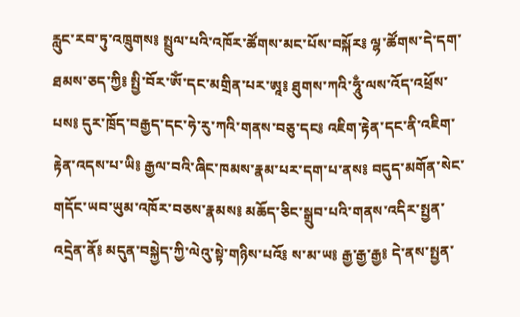རླུང་རབ་ཏུ་འཁྲུགས༔ སྤྲུལ་པའི་འཁོར་ཚོགས་མང་པོས་བསྐོར༔ ལྷ་ཚོགས་དེ་དག་ཐམས་ཅད་ཀྱི༔ སྤྱི་བོར་ཨོཾ་དང་མགྲིན་པར་ཨཱ༔ ཐུགས་ཀའི་ཧཱུྃ་ལས་འོད་འཕྲོས་པས༔ དུར་ཁྲོད་བརྒྱད་དང་ཧེ་རུ་ཀའི་གནས་བཅུ་དང༔ འཇིག་རྟེན་དང་ནི་འཇིག་རྟེན་འདས་པ་ཡི༔ རྒྱལ་བའི་ཞིང་ཁམས་རྣམ་པར་དག་པ་ནས༔ བདུད་མགོན་སེང་གདོང་ཡབ་ཡུམ་འཁོར་བཅས་རྣམས༔ མཆོད་ཅིང་སྒྲུབ་པའི་གནས་འདིར་སྤྱན་འདྲེན་ནོ༔ མདུན་བསྐྱེད་ཀྱི་ལེའུ་སྟེ་གཉིས་པའོ༔ ས་མ་ཡ༔ རྒྱ་རྒྱ་རྒྱ༔ དེ་ནས་སྤྱན་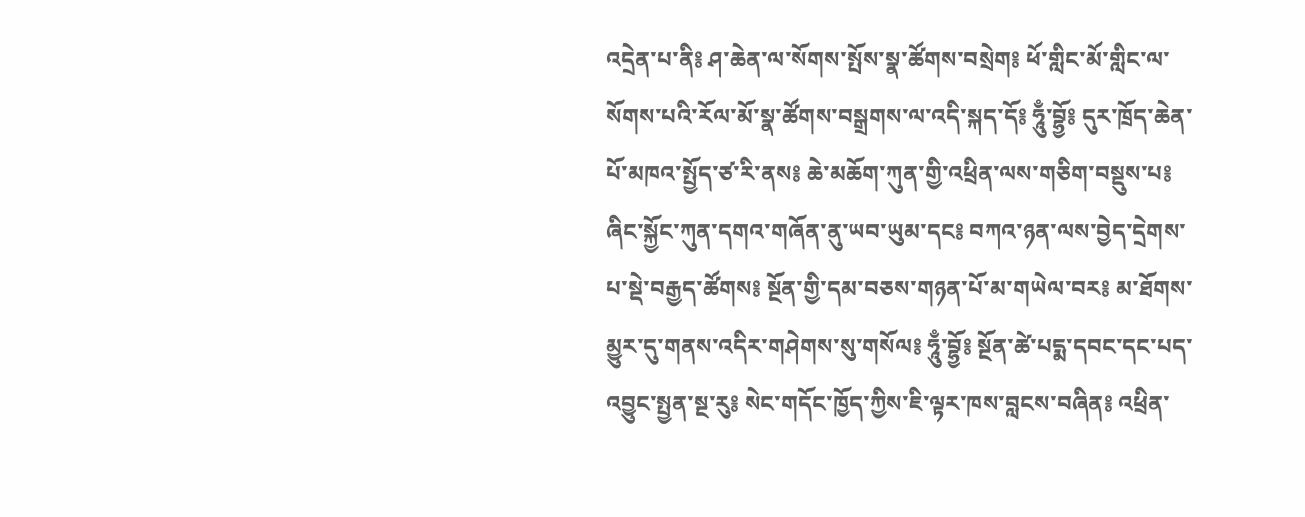འདྲེན་པ་ནི༔ ཤ་ཆེན་ལ་སོགས་སྤོས་སྣ་ཚོགས་བསྲེག༔ ཕོ་གླིང་མོ་གླིང་ལ་སོགས་པའི་རོལ་མོ་སྣ་ཚོགས་བསྒྲགས་ལ་འདི་སྐད་དོ༔ ཧཱུྃ་བྷྱོ༔ དུར་ཁྲོད་ཆེན་པོ་མཁའ་སྤྱོད་ཙ་རི་ནས༔ ཆེ་མཆོག་ཀུན་གྱི་འཕྲིན་ལས་གཅིག་བསྡུས་པ༔ ཞིང་སྐྱོང་ཀུན་དགའ་གཞོན་ནུ་ཡབ་ཡུམ་དང༔ བཀའ་ཉན་ལས་བྱེད་དྲེགས་པ་སྡེ་བརྒྱད་ཚོགས༔ སྔོན་གྱི་དམ་བཅས་གཉན་པོ་མ་གཡེལ་བར༔ མ་ཐོགས་མྱུར་དུ་གནས་འདིར་གཤེགས་སུ་གསོལ༔ ཧཱུྃ་བྷྱོ༔ སྔོན་ཚེ་པདྨ་དབང་དང་པད་འབྱུང་སྤྱན་སྔ་རུ༔ སེང་གདོང་ཁྱོད་ཀྱིས་ཇི་ལྟར་ཁས་བླངས་བཞིན༔ འཕྲིན་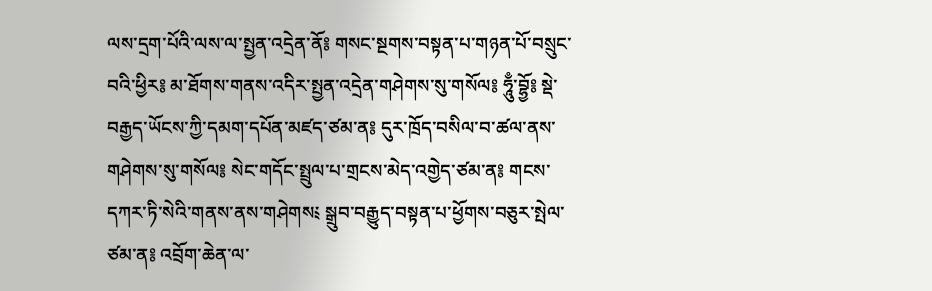ལས་དྲག་པོའི་ལས་ལ་སྤྱན་འདྲེན་ནོ༔ གསང་སྔགས་བསྟན་པ་གཉན་པོ་བསྲུང་བའི་ཕྱིར༔ མ་ཐོགས་གནས་འདིར་སྤྱན་འདྲེན་གཤེགས་སུ་གསོལ༔ ཧཱུྃ་བྷྱོ༔ སྡེ་བརྒྱད་ཡོངས་ཀྱི་དམག་དཔོན་མཛད་ཙམ་ན༔ དུར་ཁྲོད་བསིལ་བ་ཚལ་ནས་གཤེགས་སུ་གསོལ༔ སེང་གདོང་སྤྲུལ་པ་གྲངས་མེད་འགྱེད་ཙམ་ན༔ གངས་དཀར་ཏི་སེའི་གནས་ནས་གཤེགས༴ སྒྲུབ་བརྒྱུད་བསྟན་པ་ཕྱོགས་བཅུར་སྤེལ་ཙམ་ན༔ འབྲོག་ཆེན་ལ་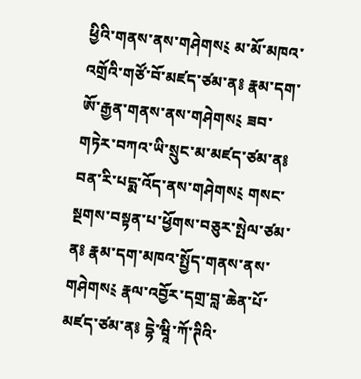ཕྱིའི་གནས་ནས་གཤེགས༴ མ་མོ་མཁའ་འགྲོའི་གཙོ་བོ་མཛད་ཙམ་ན༔ རྣམ་དག་ཨོ་རྒྱན་གནས་ནས་གཤེགས༴ ཟབ་གཏེར་བཀའ་ཡི་སྲུང་མ་མཛད་ཙམ་ན༔ བན་རི་པདྨ་འོད་ནས་གཤེགས༴ གསང་སྔགས་བསྟན་པ་ཕྱོགས་བཅུར་སྤེལ་ཙམ་ན༔ རྣམ་དག་མཁའ་སྤྱོད་གནས་ནས་གཤེགས༴ རྣལ་འབྱོར་དགྲ་བླ་ཆེན་པོ་མཛད་ཙམ་ན༔ དྷེ་ཝཱི་ཀོ་ཊིའི་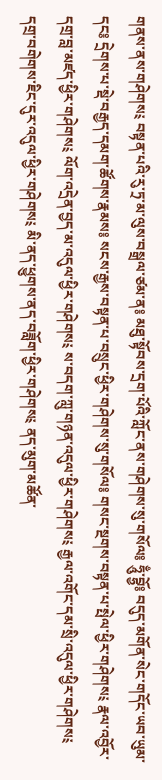གནས་ནས་གཤེགས༴ བསྟན་པའི་རུ་ཏྲ་མ་ལུས་བསྒྲལ་ཙམ་ན༔ མཐུ་སྟོབས་དྲག་པོའི་ཀློང་ནས་གཤེགས་སུ་གསོལ༔ ཧཱུྃ་བྷྱོ༔ བདུད་མགོན་སེང་གདོང་ཡབ་ཡུམ་དང༔ དྲེགས་པ་སྡེ་བརྒྱད་དམག་ཚོགས་རྣམས༔ སངས་རྒྱས་བསྟན་པ་བསྲུང་ཕྱིར་གཤེགས་སུ་གསོལ༔ གསང་སྔགས་བསྟན་པ་སྤེལ་ཕྱིར་གཤེགས༴ རྣལ་འབྱོར་དགྲ་བླ་མཛད་ཕྱིར་གཤེགས༴ ལོག་འདྲེན་བྱད་མ་འདུལ་ཕྱིར་གཤེགས༴ ས་བདག་ཀླུ་གཉན་འདུལ་ཕྱིར་གཤེགས༴ རྒྱལ་འགོང་དམ་སྲི་འདུལ་ཕྱིར་གཤེགས༴ དགྲ་བགེགས་ཇིང་དུར་འདུལ་ཕྱིར་གཤེགས༴ མི་ནད་ཕྱུགས་ནད་བཟློག་ཕྱིར་གཤེགས༴ ནད་མུག་མཚོན་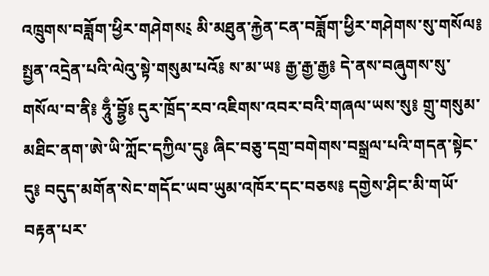འཁྲུགས་བཟློག་ཕྱིར་གཤེགས༴ མི་མཐུན་རྐྱེན་ངན་བཟློག་ཕྱིར་གཤེགས་སུ་གསོལ༔ སྤྱན་འདྲེན་པའི་ལེའུ་སྟེ་གསུམ་པའོ༔ ས་མ་ཡ༔ རྒྱ་རྒྱ་རྒྱ༔ དེ་ནས་བཞུགས་སུ་གསོལ་བ་ནི༔ ཧཱུྃ་བྷྱོ༔ དུར་ཁྲོད་རབ་འཇིགས་འབར་བའི་གཞལ་ཡས་སུ༔ གྲུ་གསུམ་མཐིང་ནག་ཨེ་ཡི་ཀློང་དཀྱིལ་དུ༔ ཞིང་བཅུ་དགྲ་བགེགས་བསྒྲལ་པའི་གདན་སྟེང་དུ༔ བདུད་མགོན་སེང་གདོང་ཡབ་ཡུམ་འཁོར་དང་བཅས༔ དགྱེས་ཤིང་མི་གཡོ་བརྟན་པར་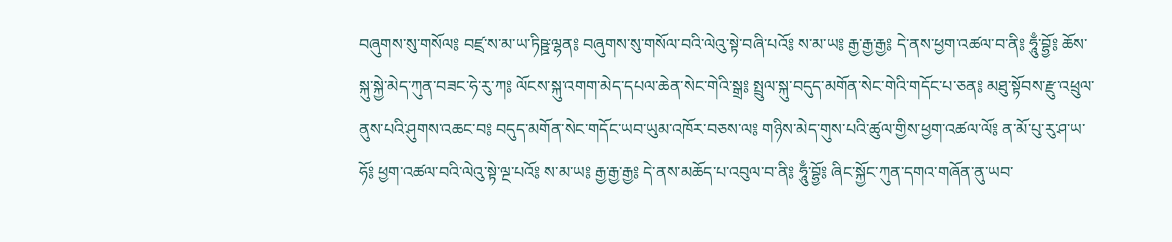བཞུགས་སུ་གསོལ༔ བཛྲ་ས་མ་ཡ་ཏིཥྛ་ལྷན༔ བཞུགས་སུ་གསོལ་བའི་ལེའུ་སྟེ་བཞི་པའོ༔ ས་མ་ཡ༔ རྒྱ་རྒྱ་རྒྱ༔ དེ་ནས་ཕྱག་འཚལ་བ་ནི༔ ཧཱུྃ་བྷྱོ༔ ཆོས་སྐུ་སྐྱེ་མེད་ཀུན་བཟང་ཧེ་རུ་ཀ༔ ལོངས་སྐུ་འགག་མེད་དཔལ་ཆེན་སེང་གེའི་སྒྲ༔ སྤྲུལ་སྐུ་བདུད་མགོན་སེང་གེའི་གདོང་པ་ཅན༔ མཐུ་སྟོབས་རྫུ་འཕྲུལ་ནུས་པའི་ཤུགས་འཆང་བ༔ བདུད་མགོན་སེང་གདོང་ཡབ་ཡུམ་འཁོར་བཅས་ལ༔ གཉིས་མེད་གུས་པའི་ཚུལ་གྱིས་ཕྱག་འཚལ་ལོ༔ ན་མོ་པུ་རུ་ཤ་ཡ་ཧོ༔ ཕྱག་འཚལ་བའི་ལེའུ་སྟེ་ལྔ་པའོ༔ ས་མ་ཡ༔ རྒྱ་རྒྱ་རྒྱ༔ དེ་ནས་མཆོད་པ་འབུལ་བ་ནི༔ ཧཱུྃ་བྷྱོ༔ ཞིང་སྐྱོང་ཀུན་དགའ་གཞོན་ནུ་ཡབ་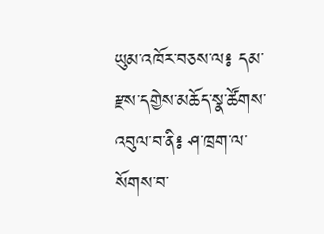ཡུམ་འཁོར་བཅས་ལ༔ དམ་རྫས་དགྱེས་མཆོད་སྣ་ཚོགས་འབུལ་བ་ནི༔ ཤ་ཁྲག་ལ་སོགས་བ་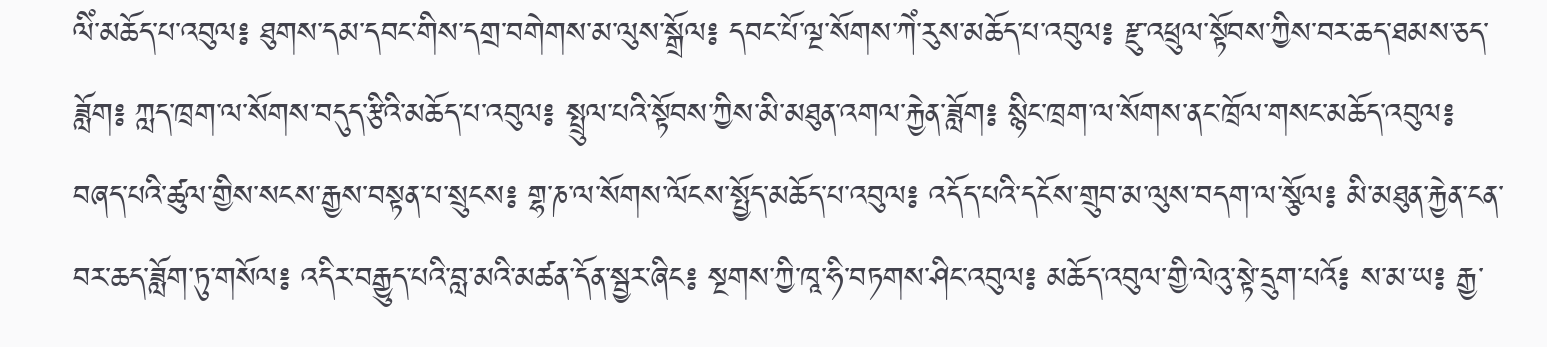ལིཾ་མཆོད་པ་འབུལ༔ ཐུགས་དམ་དབང་གིས་དགྲ་བགེགས་མ་ལུས་སྒྲོལ༔ དབང་པོ་ལྔ་སོགས་ཀེཾ་རུས་མཆོད་པ་འབུལ༔ རྫུ་འཕྲུལ་སྟོབས་ཀྱིས་བར་ཆད་ཐམས་ཅད་ཟློག༔ ཀླད་ཁྲག་ལ་སོགས་བདུད་རྩིའི་མཆོད་པ་འབུལ༔ སྤྲུལ་པའི་སྟོབས་ཀྱིས་མི་མཐུན་འགལ་རྐྱེན་ཟློག༔ སྙིང་ཁྲག་ལ་སོགས་ནང་ཁྲོལ་གསང་མཆོད་འབུལ༔ བཞད་པའི་ཚུལ་གྱིས་སངས་རྒྱས་བསྟན་པ་སྲུངས༔ གྷ་ཎ་ལ་སོགས་ལོངས་སྤྱོད་མཆོད་པ་འབུལ༔ འདོད་པའི་དངོས་གྲུབ་མ་ལུས་བདག་ལ་སྩོལ༔ མི་མཐུན་རྐྱེན་ངན་བར་ཆད་ཟློག་ཏུ་གསོལ༔ འདིར་བརྒྱུད་པའི་བླ་མའི་མཚན་དོན་སྦྱར་ཞིང༔ སྔགས་ཀྱི་ཁཱ་ཧི་བཏགས་ཤིང་འབུལ༔ མཆོད་འབུལ་གྱི་ལེའུ་སྟེ་དྲུག་པའོ༔ ས་མ་ཡ༔ རྒྱ་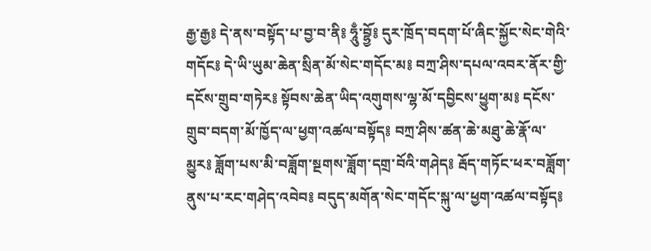རྒྱ་རྒྱ༔ དེ་ནས་བསྟོད་པ་བྱ་བ་ནི༔ ཧཱུྃ་བྷྱོ༔ དུར་ཁྲོད་བདག་པོ་ཞིང་སྐྱོང་སེང་གེའི་གདོང༔ དེ་ཡི་ཡུམ་ཆེན་སྲིན་མོ་སེང་གདོང་མ༔ བཀྲ་ཤིས་དཔལ་འབར་ནོར་གྱི་དངོས་གྲུབ་གཏེར༔ སྟོབས་ཆེན་ཡིད་འགུགས་ལྷ་མོ་དབྱིངས་ཕྱུག་མ༔ དངོས་གྲུབ་བདག་མོ་ཁྱོད་ལ་ཕྱག་འཚལ་བསྟོད༔ བཀྲ་ཤིས་ཚན་ཆེ་མཐུ་ཆེ་རྣོ་ལ་མྱུར༔ ཟློག་པས་མི་བཟློག་སྔགས་ཟློག་དགྲ་བོའི་གཤེད༔ རྦོད་གཏོང་ཕར་བཟློག་ནུས་པ་རང་གཤེད་འབེབ༔ བདུད་མགོན་སེང་གདོང་སྐུ་ལ་ཕྱག་འཚལ་བསྟོད༔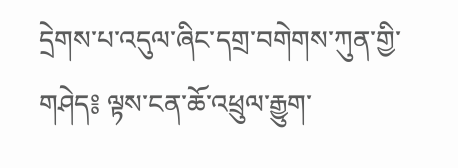དྲེགས་པ་འདུལ་ཞིང་དགྲ་བགེགས་ཀུན་གྱི་གཤེད༔ ལྟས་ངན་ཆོ་འཕྲུལ་རྒྱུག་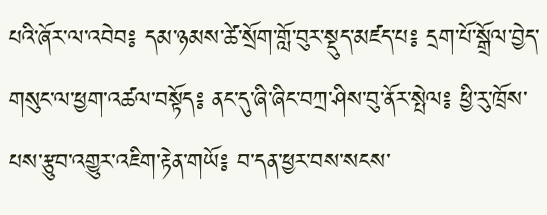པའི་ཞོར་ལ་འབེབ༔ དམ་ཉམས་ཚེ་སྲོག་གློ་བུར་སྡུད་མཛད་པ༔ དྲག་པོ་སྒྲོལ་བྱེད་གསུང་ལ་ཕྱག་འཚལ་བསྟོད༔ ནང་དུ་ཞི་ཞིང་བཀྲ་ཤིས་བུ་ནོར་སྤེལ༔ ཕྱི་རུ་ཁྲོས་པས་རྩུབ་འགྱུར་འཇིག་རྟེན་གཡོ༔ བ་དན་ཕྱར་བས་སངས་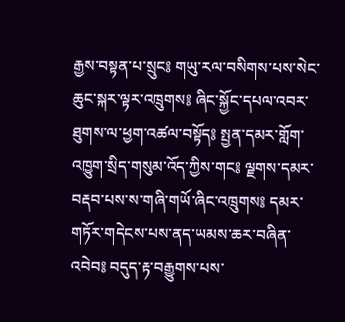རྒྱས་བསྟན་པ་སྲུང༔ གཡུ་རལ་བསིགས་པས་སེང་ཆུང་སྐར་ལྟར་འཁྲུགས༔ ཞིང་སྐྱོང་དཔལ་འབར་ཐུགས་ལ་ཕྱག་འཚལ་བསྟོད༔ སྤྱན་དམར་གློག་འཁྱུག་སྲིད་གསུམ་འོད་ཀྱིས་གང༔ ལྗགས་དམར་བརྡབ་པས་ས་གཞི་གཡོ་ཞིང་འཁྲུགས༔ དམར་གཏོར་གདེངས་པས་ནད་ཡམས་ཆར་བཞིན་འབེབ༔ བདུད་རྟ་བརྒྱུགས་པས་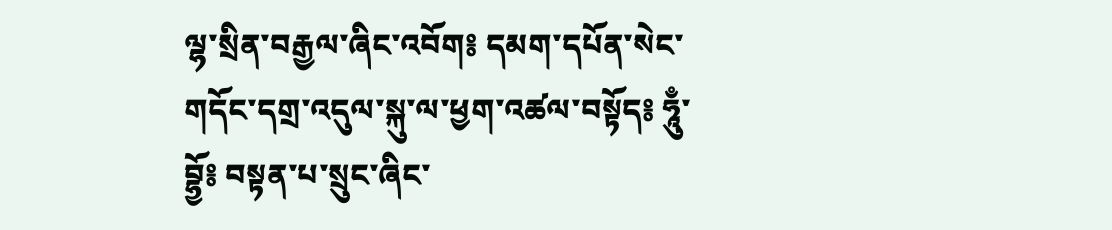ལྷ་སྲིན་བརྒྱལ་ཞིང་འབོག༔ དམག་དཔོན་སེང་གདོང་དགྲ་འདུལ་སྐུ་ལ་ཕྱག་འཚལ་བསྟོད༔ ཧཱུྃ་བྷྱོ༔ བསྟན་པ་སྲུང་ཞིང་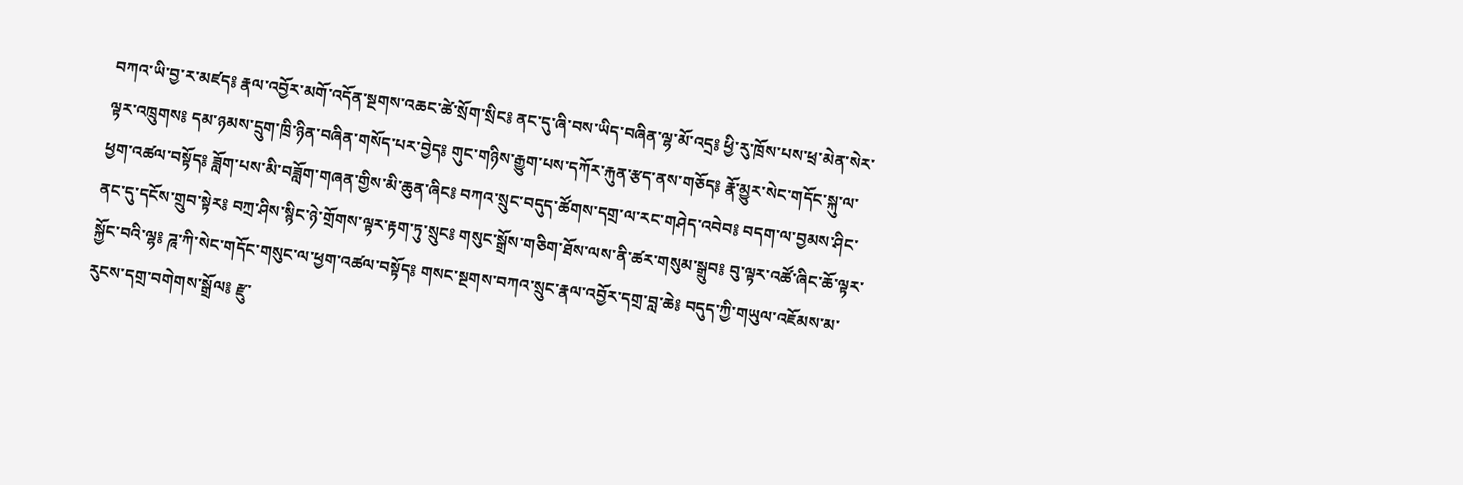བཀའ་ཡི་བྱ་ར་མཛད༔ རྣལ་འབྱོར་མགོ་འདོན་སྔགས་འཆང་ཚེ་སྲོག་སྲིང༔ ནང་དུ་ཞི་བས་ཡིད་བཞིན་ལྷ་མོ་འདྲ༔ ཕྱི་རུ་ཁྲོས་པས་ཕྲ་མེན་སེར་ལྟར་འཁྲུགས༔ དམ་ཉམས་དྲུག་ཁྲི་ཉིན་བཞིན་གསོད་པར་བྱེད༔ གུང་གཉིས་རྒྱུག་པས་དཀོར་རྐུན་རྩད་ནས་གཅོད༔ རྣོ་མྱུར་སེང་གདོང་སྐུ་ལ་ཕྱག་འཚལ་བསྟོད༔ ཟློག་པས་མི་བཟློག་གཞན་གྱིས་མི་ཆུན་ཞིང༔ བཀའ་སྲུང་བདུད་ཚོགས་དགྲ་ལ་རང་གཤེད་འབེབ༔ བདག་ལ་བྱམས་ཤིང་ནང་དུ་དངོས་གྲུབ་སྟེར༔ བཀྲ་ཤིས་སྙིང་ཉེ་གྲོགས་ལྟར་རྟག་ཏུ་སྲུང༔ གསུང་སྒྲོས་གཅིག་ཐོས་ལས་ནི་ཚར་གསུམ་སྒྲུབ༔ བུ་ལྟར་འཚོ་ཞིང་ཆོ་ལྟར་སྐྱོང་བའི་ལྷ༔ ཌཱ་ཀི་སེང་གདོང་གསུང་ལ་ཕྱག་འཚལ་བསྟོད༔ གསང་སྔགས་བཀའ་སྲུང་རྣལ་འབྱོར་དགྲ་བླ་ཆེ༔ བདུད་ཀྱི་གཡུལ་འཇོམས་མ་རུངས་དགྲ་བགེགས་སྒྲོལ༔ རྫུ་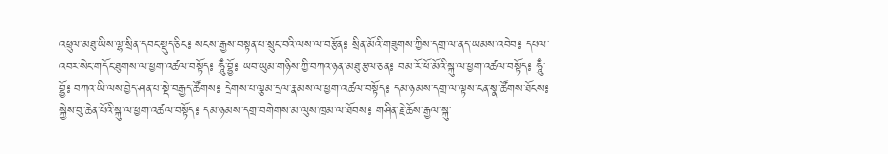འཕྲུལ་མཐུ་ཡིས་ལྷ་སྲིན་དབང་སྡུད་ཅིང༔ སངས་རྒྱས་བསྟན་པ་སྲུང་བའི་ལས་ལ་བརྩོན༔ སྲིན་མོའི་གཟུགས་ཀྱིས་དགྲ་ལ་ནད་ཡམས་འབེབ༔ དཔལ་འབར་སེང་གདོང་ཐུགས་ལ་ཕྱག་འཚལ་བསྟོད༔ ཧཱུྃ་བྷྱོ༔ ཡབ་ཡུམ་གཉིས་ཀྱི་བཀའ་ཉན་མཐུ་རྩལ་ཅན༔ བམ་རོ་ཕོ་མོའི་སྐུ་ལ་ཕྱག་འཚལ་བསྟོད༔ ཧཱུྃ་བྷྱོ༔ བཀའ་ཡི་ལས་བྱེད་ཤན་པ་སྡེ་བརྒྱད་ཚོགས༔ དྲེགས་པ་ལྕམ་དྲལ་རྣམས་ལ་ཕྱག་འཚལ་བསྟོད༔ དམ་ཉམས་དགྲ་ལ་ལྟས་ངན་སྣ་ཚོགས་ཐོངས༔ སྐྱེས་བུ་ཆེན་པོའི་སྐུ་ལ་ཕྱག་འཚལ་བསྟོད༔ དམ་ཉམས་དགྲ་བགེགས་མ་ལུས་ཁྲམ་ལ་ཐོབས༔ གཤིན་རྗེ་ཆོས་རྒྱལ་སྐུ་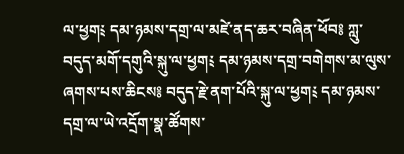ལ་ཕྱག༴ དམ་ཉམས་དགྲ་ལ་མཛེ་ནད་ཆར་བཞིན་ཕོབ༔ ཀླུ་བདུད་མགོ་དགུའི་སྐུ་ལ་ཕྱག༴ དམ་ཉམས་དགྲ་བགེགས་མ་ལུས་ཞགས་པས་ཆིངས༔ བདུད་རྗེ་ནག་པོའི་སྐུ་ལ་ཕྱག༴ དམ་ཉམས་དགྲ་ལ་ཡེ་འདྲོག་སྣ་ཚོགས་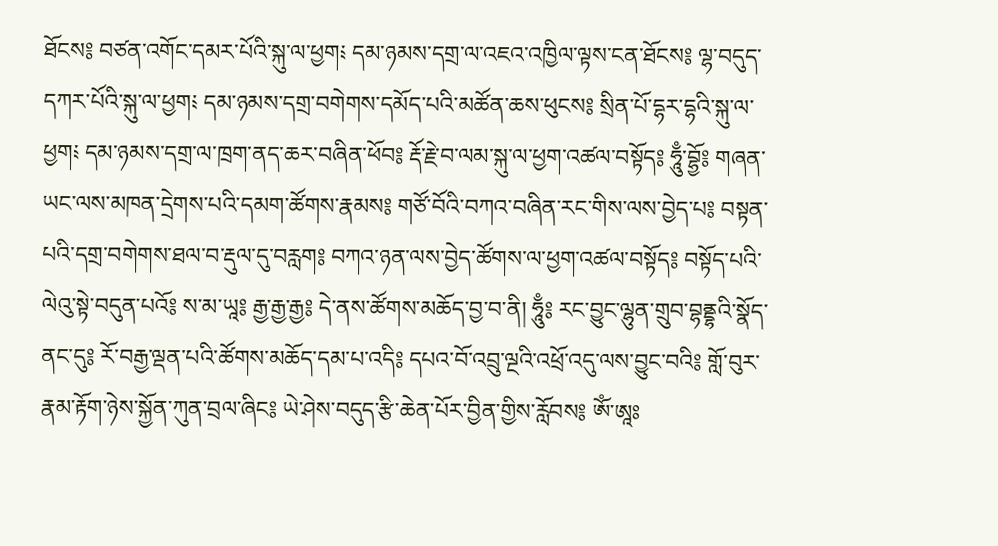ཐོངས༔ བཙན་འགོང་དམར་པོའི་སྐུ་ལ་ཕྱག༴ དམ་ཉམས་དགྲ་ལ་འཇའ་འཁྱིལ་ལྟས་ངན་ཐོངས༔ ལྷ་བདུད་དཀར་པོའི་སྐུ་ལ་ཕྱག༴ དམ་ཉམས་དགྲ་བགེགས་དམོད་པའི་མཚོན་ཆས་ཕུངས༔ སྲིན་པོ་དྷར་དྷའི་སྐུ་ལ་ཕྱག༴ དམ་ཉམས་དགྲ་ལ་ཁྲག་ནད་ཆར་བཞིན་ཕོབ༔ རྡོ་རྗེ་བ་ལམ་སྐུ་ལ་ཕྱག་འཚལ་བསྟོད༔ ཧཱུྃ་བྷྱོ༔ གཞན་ཡང་ལས་མཁན་དྲེགས་པའི་དམག་ཚོགས་རྣམས༔ གཙོ་བོའི་བཀའ་བཞིན་རང་གིས་ལས་བྱེད་པ༔ བསྟན་པའི་དགྲ་བགེགས་ཐལ་བ་རྡུལ་དུ་བརླག༔ བཀའ་ཉན་ལས་བྱེད་ཚོགས་ལ་ཕྱག་འཚལ་བསྟོད༔ བསྟོད་པའི་ལེའུ་སྟེ་བདུན་པའོ༔ ས་མ་ཡཱ༔ རྒྱ་རྒྱ་རྒྱ༔ དེ་ནས་ཚོགས་མཆོད་བྱ་བ་ནི། ཧཱུྃ༔ རང་བྱུང་ལྷུན་གྲུབ་བྷནྡྷའི་སྣོད་ནང་དུ༔ རོ་བརྒྱ་ལྡན་པའི་ཚོགས་མཆོད་དམ་པ་འདི༔ དཔའ་བོ་འབྲུ་ལྔའི་འཕྲོ་འདུ་ལས་བྱུང་བའི༔ གློ་བུར་རྣམ་རྟོག་ཉེས་སྐྱོན་ཀུན་བྲལ་ཞིང༔ ཡེ་ཤེས་བདུད་རྩི་ཆེན་པོར་བྱིན་གྱིས་རློབས༔ ཨོཾ་ཨཱཿ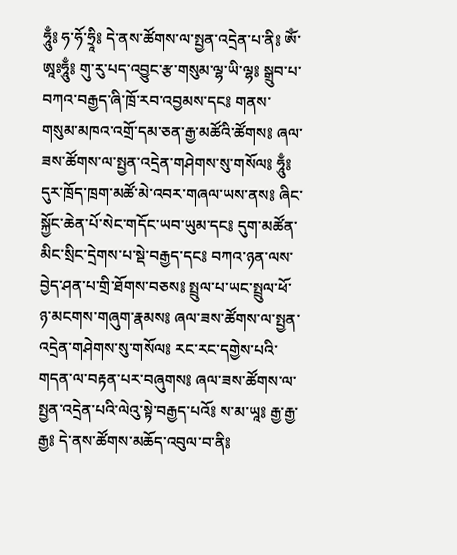ཧཱུྃ༔ ཧ་ཧོ་ཧྲཱི༔ དེ་ནས་ཚོགས་ལ་སྤྱན་འདྲེན་པ་ནི༔ ཨོཾ་ཨཱཿཧཱུྃ༔ གུ་རུ་པད་འབྱུང་རྩ་གསུམ་ལྷ་ཡི་ལྷ༔ སྒྲུབ་པ་བཀའ་བརྒྱད་ཞི་ཁྲོ་རབ་འབྱམས་དང༔ གནས་གསུམ་མཁའ་འགྲོ་དམ་ཅན་རྒྱ་མཚོའི་ཚོགས༔ ཞལ་ཟས་ཚོགས་ལ་སྤྱན་འདྲེན་གཤེགས་སུ་གསོལ༔ ཧཱུྃ༔ དུར་ཁྲོད་ཁྲག་མཚོ་མེ་འབར་གཞལ་ཡས་ནས༔ ཞིང་སྐྱོང་ཆེན་པོ་སེང་གདོང་ཡབ་ཡུམ་དང༔ དུག་མཚོན་མིང་སྲིང་དྲེགས་པ་སྡེ་བརྒྱད་དང༔ བཀའ་ཉན་ལས་བྱེད་ཤན་པ་གྲི་ཐོགས་བཅས༔ སྤྲུལ་པ་ཡང་སྤྲུལ་ཕོ་ཉ་མངགས་གཞུག་རྣམས༔ ཞལ་ཟས་ཚོགས་ལ་སྤྱན་འདྲེན་གཤེགས་སུ་གསོལ༔ རང་རང་དགྱེས་པའི་གདན་ལ་བརྟན་པར་བཞུགས༔ ཞལ་ཟས་ཚོགས་ལ་སྤྱན་འདྲེན་པའི་ལེའུ་སྟེ་བརྒྱད་པའོ༔ ས་མ་ཡཱ༔ རྒྱ་རྒྱ་རྒྱ༔ དེ་ནས་ཚོགས་མཆོད་འབུལ་བ་ནི༔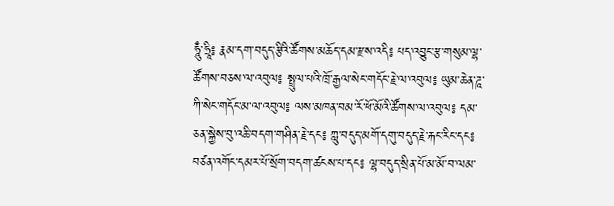ཧཱུྃ་ཧྲཱི༔ རྣམ་དག་བདུད་རྩིའི་ཚོགས་མཆོད་དམ་རྫས་འདི༔ པད་འབྱུང་རྩ་གསུམ་ལྷ་ཚོགས་བཅས་ལ་འབུལ༔ སྤྲུལ་པའི་ཁྲོ་རྒྱལ་སེང་གདོང་རྗེ་ལ་འབུལ༔ ཡུམ་ཆེན་ཌཱ་ཀི་སེང་གདོང་མ་ལ་འབུལ༔ ལས་མཁན་བམ་རོ་ཕོ་མོའི་ཚོགས་ལ་འབུལ༔ དམ་ཅན་སྐྱེས་བུ་འཆི་བདག་གཤིན་རྗེ་དང༔ ཀླུ་བདུད་མགོ་དགུ་བདུད་རྗེ་རྐང་རིང་དང༔ བཙན་འགོང་དམར་པོ་སྲོག་བདག་ཚངས་པ་དང༔ ལྷ་བདུད་སྲིན་པོ་མ་མོ་བ་ལམ་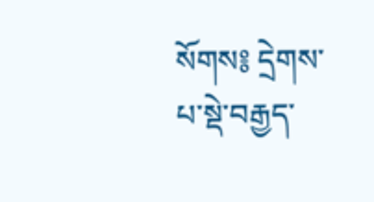སོགས༔ དྲེགས་པ་སྡེ་བརྒྱད་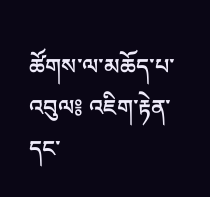ཚོགས་ལ་མཆོད་པ་འབུལ༔ འཇིག་རྟེན་དང་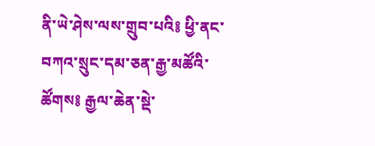ནི་ཡེ་ཤེས་ལས་གྲུབ་པའི༔ ཕྱི་ནང་བཀའ་སྲུང་དམ་ཅན་རྒྱ་མཚོའི་ཚོགས༔ རྒྱལ་ཆེན་སྡེ་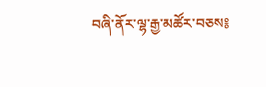བཞི་ནོར་ལྷ་རྒྱ་མཚོར་བཅས༔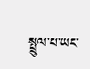སྤྲུལ་པ་ཡང་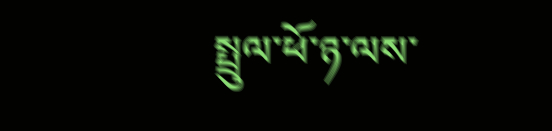སྤྲུལ་ཕོ་ཉ་ལས་